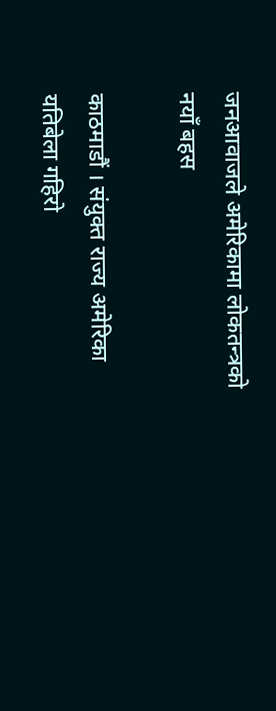जनआवाजले अमेरिकामा लोकतन्त्रको नयाँ बहस

काठमाडौं । संयुक्त राज्य अमेरिका यतिबेला गहिरो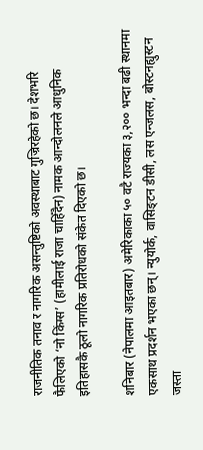राजनीतिक तनाव र नागरिक असन्तुष्टिको अवस्थाबाट गुज्रिरहेको छ। देशभरि फैलिएको ‘नो किंग्स’ (हामीलाई राजा चाहिँदैन) नामक आन्दोलनले आधुनिक इतिहासकै ठूलो नागरिक प्रतिरोधको संकेत दिएको छ।

शनिबार (नेपालमा आइतबार) अमेरिकाका ५० वटै राज्यका ३,२०० भन्दा बढी स्थानमा एकसाथ प्रदर्शन भएका छन्। न्युयोर्क, वासिङ्टन डीसी, लस एन्जलस, बोस्टनह्युस्टन जस्ता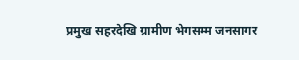प्रमुख सहरदेखि ग्रामीण भेगसम्म जनसागर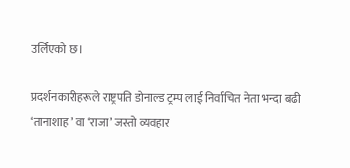उर्लिएको छ।

प्रदर्शनकारीहरूले राष्ट्रपति डोनाल्ड ट्रम्प लाई निर्वाचित नेता भन्दा बढी ‘तानाशाह’ वा ‘राजा’ जस्तो व्यवहार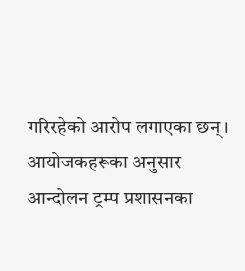गरिरहेको आरोप लगाएका छन्। आयोजकहरूका अनुसार आन्दोलन ट्रम्प प्रशासनका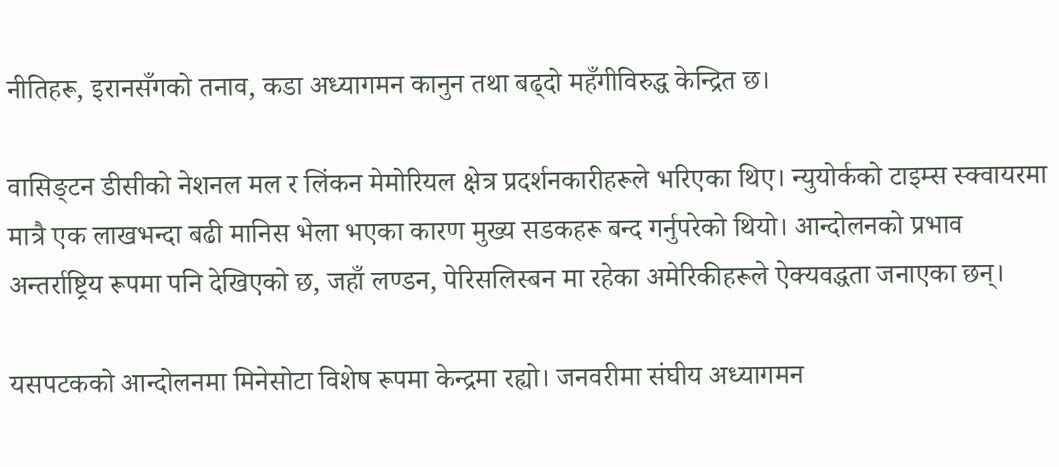नीतिहरू, इरानसँगको तनाव, कडा अध्यागमन कानुन तथा बढ्दो महँगीविरुद्ध केन्द्रित छ।

वासिङ्टन डीसीको नेशनल मल र लिंकन मेमोरियल क्षेत्र प्रदर्शनकारीहरूले भरिएका थिए। न्युयोर्कको टाइम्स स्क्वायरमा मात्रै एक लाखभन्दा बढी मानिस भेला भएका कारण मुख्य सडकहरू बन्द गर्नुपरेको थियो। आन्दोलनको प्रभाव अन्तर्राष्ट्रिय रूपमा पनि देखिएको छ, जहाँ लण्डन, पेरिसलिस्बन मा रहेका अमेरिकीहरूले ऐक्यवद्धता जनाएका छन्।

यसपटकको आन्दोलनमा मिनेसोटा विशेष रूपमा केन्द्रमा रह्यो। जनवरीमा संघीय अध्यागमन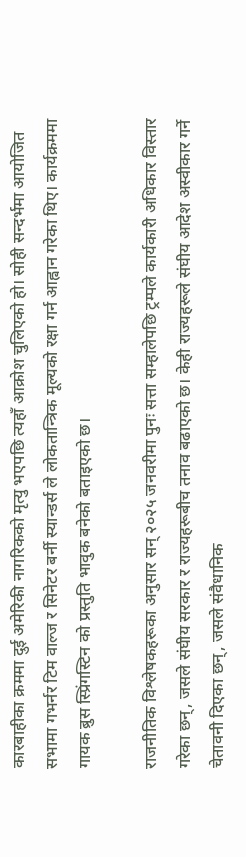कारबाहीका क्रममा दुई अमेरिकी नागरिकको मृत्यु भएपछि त्यहाँ आक्रोश चुलिएको हो। सोही सन्दर्भमा आयोजित सभामा गभर्नर टिम वाल्ज र सिनेटर बर्नी स्यान्डर्स ले लोकतान्त्रिक मूल्यको रक्षा गर्न आह्वान गरेका थिए। कार्यक्रममा गायक ब्रुस स्प्रिंगस्टिन को प्रस्तुति भावुक बनेको बताइएको छ।

राजनीतिक विश्लेषकहरूका अनुसार सन् २०२५ जनवरीमा पुनः सत्ता सम्हालेपछि ट्रम्पले कार्यकारी अधिकार विस्तार गरेका छन्, जसले संघीय सरकार र राज्यहरूबीच तनाव बढाएको छ। केही राज्यहरूले संघीय आदेश अस्वीकार गर्ने चेतावनी दिएका छन्, जसले संवैधानिक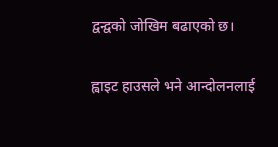द्वन्द्वको जोखिम बढाएको छ।

ह्वाइट हाउसले भने आन्दोलनलाई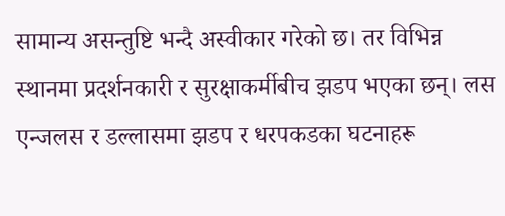सामान्य असन्तुष्टि भन्दै अस्वीकार गरेको छ। तर विभिन्न स्थानमा प्रदर्शनकारी र सुरक्षाकर्मीबीच झडप भएका छन्। लस एन्जलस र डल्लासमा झडप र धरपकडका घटनाहरू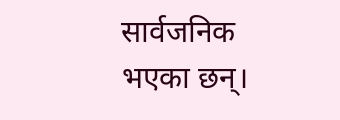सार्वजनिक भएका छन्।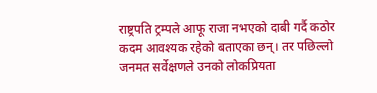राष्ट्रपति ट्रम्पले आफू राजा नभएको दाबी गर्दै कठोर कदम आवश्यक रहेको बताएका छन्। तर पछिल्लो जनमत सर्वेक्षणले उनको लोकप्रियता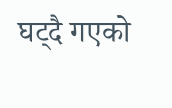घट्दै गएको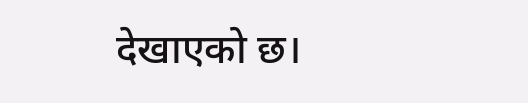देखाएको छ।